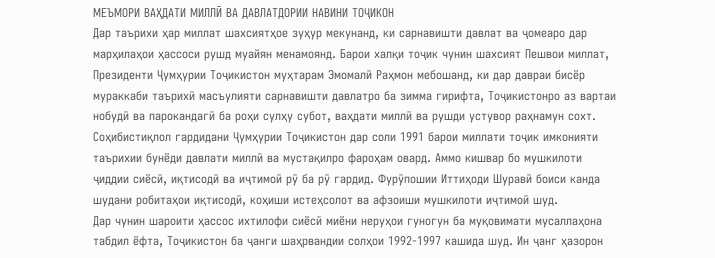МЕЪМОРИ ВАҲДАТИ МИЛЛӢ ВА ДАВЛАТДОРИИ НАВИНИ ТОҶИКОН
Дар таърихи ҳар миллат шахсиятҳое зуҳур мекунанд, ки сарнавишти давлат ва ҷомеаро дар марҳилаҳои ҳассоси рушд муайян менамоянд. Барои халқи тоҷик чунин шахсият Пешвои миллат, Президенти Ҷумҳурии Тоҷикистон муҳтарам Эмомалӣ Раҳмон мебошанд, ки дар давраи бисёр мураккаби таърихӣ масъулияти сарнавишти давлатро ба зимма гирифта, Тоҷикистонро аз вартаи нобудӣ ва парокандагӣ ба роҳи сулҳу субот, ваҳдати миллӣ ва рушди устувор раҳнамун сохт.
Соҳибистиқлол гардидани Ҷумҳурии Тоҷикистон дар соли 1991 барои миллати тоҷик имконияти таърихии бунёди давлати миллӣ ва мустақилро фароҳам овард. Аммо кишвар бо мушкилоти ҷиддии сиёсӣ, иқтисодӣ ва иҷтимоӣ рӯ ба рӯ гардид. Фурӯпошии Иттиҳоди Шуравӣ боиси канда шудани робитаҳои иқтисодӣ, коҳиши истеҳсолот ва афзоиши мушкилоти иҷтимоӣ шуд.
Дар чунин шароити ҳассос ихтилофи сиёсӣ миёни неруҳои гуногун ба муқовимати мусаллаҳона табдил ёфта, Тоҷикистон ба ҷанги шаҳрвандии солҳои 1992-1997 кашида шуд. Ин ҷанг ҳазорон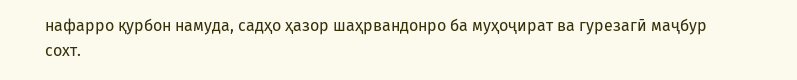нафарро қурбон намуда, садҳо ҳазор шаҳрвандонро ба муҳоҷират ва гурезагӣ маҷбур сохт.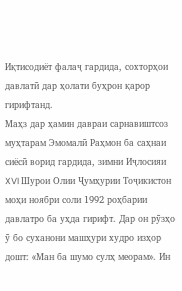Иқтисодиёт фалаҷ гардида, сохторҳои давлатӣ дар ҳолати буҳрон қарор гирифтанд.
Маҳз дар ҳамин давраи сарнавиштсоз муҳтарам Эмомалӣ Раҳмон ба саҳнаи сиёсӣ ворид гардида, зимни Иҷлосияи XVI Шурои Олии Ҷумҳурии Тоҷикистон моҳи ноябри соли 1992 роҳбарии давлатро ба уҳда гирифт. Дар он рӯзҳо ӯ бо суханони машҳури худро изҳор дошт: «Ман ба шумо сулҳ меорам». Ин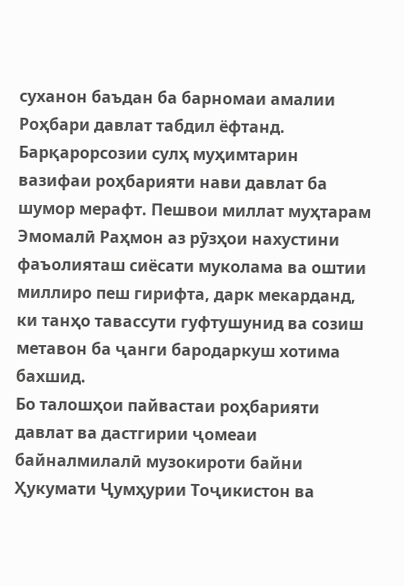суханон баъдан ба барномаи амалии Роҳбари давлат табдил ёфтанд.
Барқарорсозии сулҳ муҳимтарин вазифаи роҳбарияти нави давлат ба шумор мерафт. Пешвои миллат муҳтарам Эмомалӣ Раҳмон аз рӯзҳои нахустини фаъолияташ сиёсати муколама ва оштии миллиро пеш гирифта, дарк мекарданд, ки танҳо тавассути гуфтушунид ва созиш метавон ба ҷанги бародаркуш хотима бахшид.
Бо талошҳои пайвастаи роҳбарияти давлат ва дастгирии ҷомеаи байналмилалӣ музокироти байни Ҳукумати Ҷумҳурии Тоҷикистон ва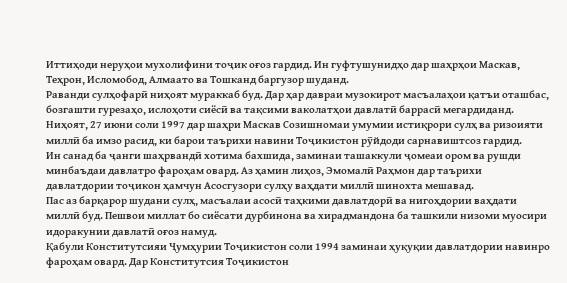Иттиҳоди неруҳои мухолифини тоҷик оғоз гардид. Ин гуфтушунидҳо дар шаҳрҳои Маскав, Теҳрон, Исломобод, Алмаато ва Тошканд баргузор шуданд.
Раванди сулҳофарӣ ниҳоят мураккаб буд. Дар ҳар давраи музокирот масъалаҳои қатъи оташбас, бозгашти гурезаҳо, ислоҳоти сиёсӣ ва тақсими ваколатҳои давлатӣ баррасӣ мегардиданд. Ниҳоят, 27 июни соли 1997 дар шаҳри Маскав Созишномаи умумии истиқрори сулҳ ва ризоияти миллӣ ба имзо расид, ки барои таърихи навини Тоҷикистон рӯйдоди сарнавиштсоз гардид.
Ин санад ба ҷанги шаҳрвандӣ хотима бахшида, заминаи ташаккули ҷомеаи ором ва рушди минбаъдаи давлатро фароҳам овард. Аз ҳамин лиҳоз, Эмомалӣ Раҳмон дар таърихи давлатдории тоҷикон ҳамчун Асосгузори сулҳу ваҳдати миллӣ шинохта мешавад.
Пас аз барқарор шудани сулҳ, масъалаи асосӣ таҳкими давлатдорӣ ва нигоҳдории ваҳдати миллӣ буд. Пешвои миллат бо сиёсати дурбинона ва хирадмандона ба ташкили низоми муосири идоракунии давлатӣ оғоз намуд.
Қабули Конститутсияи Ҷумҳурии Тоҷикистон соли 1994 заминаи ҳуқуқии давлатдории навинро фароҳам овард. Дар Конститутсия Тоҷикистон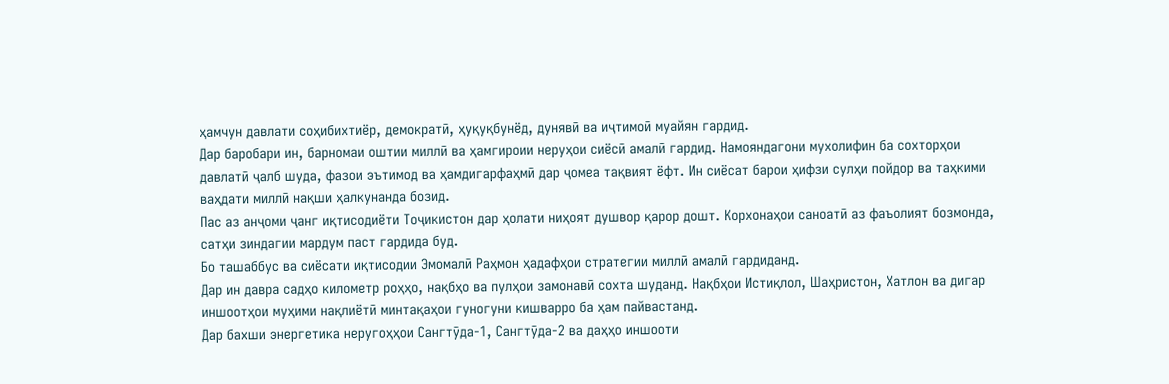ҳамчун давлати соҳибихтиёр, демократӣ, ҳуқуқбунёд, дунявӣ ва иҷтимоӣ муайян гардид.
Дар баробари ин, барномаи оштии миллӣ ва ҳамгироии неруҳои сиёсӣ амалӣ гардид. Намояндагони мухолифин ба сохторҳои давлатӣ ҷалб шуда, фазои эътимод ва ҳамдигарфаҳмӣ дар ҷомеа тақвият ёфт. Ин сиёсат барои ҳифзи сулҳи пойдор ва таҳкими ваҳдати миллӣ нақши ҳалкунанда бозид.
Пас аз анҷоми ҷанг иқтисодиёти Тоҷикистон дар ҳолати ниҳоят душвор қарор дошт. Корхонаҳои саноатӣ аз фаъолият бозмонда, сатҳи зиндагии мардум паст гардида буд.
Бо ташаббус ва сиёсати иқтисодии Эмомалӣ Раҳмон ҳадафҳои стратегии миллӣ амалӣ гардиданд.
Дар ин давра садҳо километр роҳҳо, нақбҳо ва пулҳои замонавӣ сохта шуданд. Нақбҳои Истиқлол, Шаҳристон, Хатлон ва дигар иншоотҳои муҳими нақлиётӣ минтақаҳои гуногуни кишварро ба ҳам пайвастанд.
Дар бахши энергетика неругоҳҳои Сангтӯда-1, Сангтӯда-2 ва даҳҳо иншооти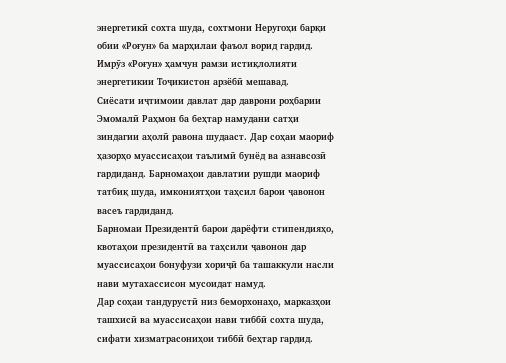энергетикӣ сохта шуда, сохтмони Неругоҳи барқи обии «Роғун» ба марҳилаи фаъол ворид гардид. Имрӯз «Роғун» ҳамчун рамзи истиқлолияти энергетикии Тоҷикистон арзёбӣ мешавад.
Сиёсати иҷтимоии давлат дар даврони роҳбарии Эмомалӣ Раҳмон ба беҳтар намудани сатҳи зиндагии аҳолӣ равона шудааст. Дар соҳаи маориф ҳазорҳо муассисаҳои таълимӣ бунёд ва азнавсозӣ гардиданд. Барномаҳои давлатии рушди маориф татбиқ шуда, имкониятҳои таҳсил барои ҷавонон васеъ гардиданд.
Барномаи Президентӣ барои дарёфти стипендияҳо, квотаҳои президентӣ ва таҳсили ҷавонон дар муассисаҳои бонуфузи хориҷӣ ба ташаккули насли нави мутахассисон мусоидат намуд.
Дар соҳаи тандурустӣ низ беморхонаҳо, марказҳои ташхисӣ ва муассисаҳои нави тиббӣ сохта шуда, сифати хизматрасониҳои тиббӣ беҳтар гардид.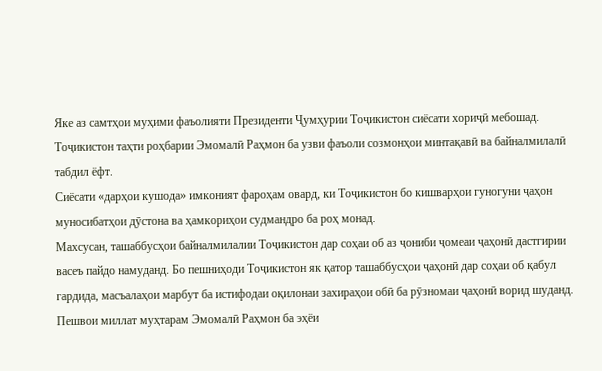Яке аз самтҳои муҳими фаъолияти Президенти Ҷумҳурии Тоҷикистон сиёсати хориҷӣ мебошад. Тоҷикистон таҳти роҳбарии Эмомалӣ Раҳмон ба узви фаъоли созмонҳои минтақавӣ ва байналмилалӣ табдил ёфт.
Сиёсати «дарҳои кушода» имконият фароҳам овард, ки Тоҷикистон бо кишварҳои гуногуни ҷаҳон муносибатҳои дӯстона ва ҳамкориҳои судмандро ба роҳ монад.
Махсусан, ташаббусҳои байналмилалии Тоҷикистон дар соҳаи об аз ҷониби ҷомеаи ҷаҳонӣ дастгирии васеъ пайдо намуданд. Бо пешниҳоди Тоҷикистон як қатор ташаббусҳои ҷаҳонӣ дар соҳаи об қабул гардида, масъалаҳои марбут ба истифодаи оқилонаи захираҳои обӣ ба рӯзномаи ҷаҳонӣ ворид шуданд.
Пешвои миллат муҳтарам Эмомалӣ Раҳмон ба эҳёи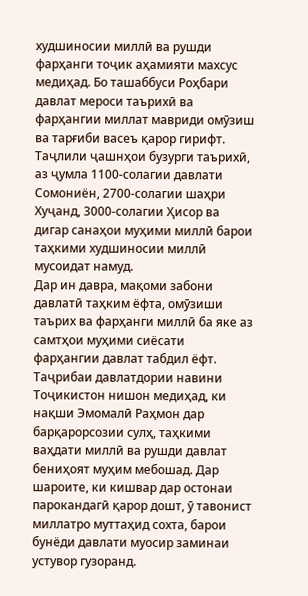худшиносии миллӣ ва рушди фарҳанги тоҷик аҳамияти махсус медиҳад. Бо ташаббуси Роҳбари давлат мероси таърихӣ ва фарҳангии миллат мавриди омӯзиш ва тарғиби васеъ қарор гирифт.
Таҷлили ҷашнҳои бузурги таърихӣ, аз ҷумла 1100-солагии давлати Сомониён, 2700-солагии шаҳри Хуҷанд, 3000-солагии Ҳисор ва дигар санаҳои муҳими миллӣ барои таҳкими худшиносии миллӣ мусоидат намуд.
Дар ин давра, мақоми забони давлатӣ таҳким ёфта, омӯзиши таърих ва фарҳанги миллӣ ба яке аз самтҳои муҳими сиёсати фарҳангии давлат табдил ёфт.
Таҷрибаи давлатдории навини Тоҷикистон нишон медиҳад, ки нақши Эмомалӣ Раҳмон дар барқарорсозии сулҳ, таҳкими ваҳдати миллӣ ва рушди давлат бениҳоят муҳим мебошад. Дар шароите, ки кишвар дар остонаи парокандагӣ қарор дошт, ӯ тавонист миллатро муттаҳид сохта, барои бунёди давлати муосир заминаи устувор гузоранд.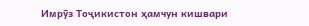Имрӯз Тоҷикистон ҳамчун кишвари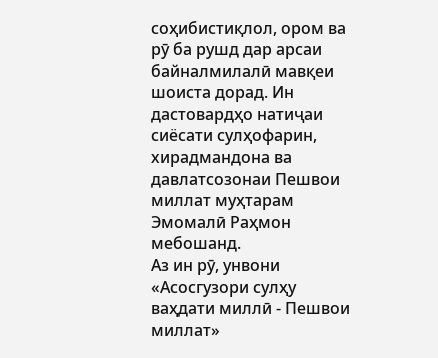соҳибистиқлол, ором ва рӯ ба рушд дар арсаи байналмилалӣ мавқеи шоиста дорад. Ин дастовардҳо натиҷаи сиёсати сулҳофарин, хирадмандона ва давлатсозонаи Пешвои миллат муҳтарам Эмомалӣ Раҳмон мебошанд.
Аз ин рӯ, унвони «Асосгузори сулҳу ваҳдати миллӣ - Пешвои миллат»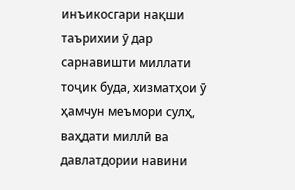инъикосгари нақши таърихии ӯ дар сарнавишти миллати тоҷик буда, хизматҳои ӯ ҳамчун меъмори сулҳ, ваҳдати миллӣ ва давлатдории навини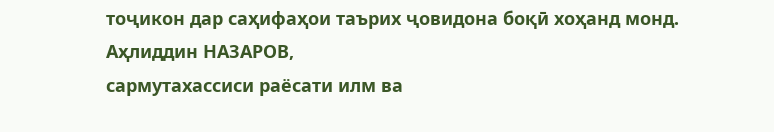тоҷикон дар саҳифаҳои таърих ҷовидона боқӣ хоҳанд монд.
Аҳлиддин НАЗАРОВ,
сармутахассиси раёсати илм ва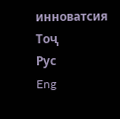инноватсия
Тоҷ
Рус
Eng